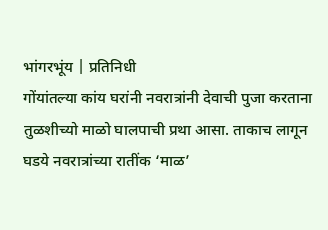भांगरभूंय | प्रतिनिधी
गोंयांतल्या कांय घरांनी नवरात्रांनी देवाची पुजा करताना तुळशीच्यो माळो घालपाची प्रथा आसा. ताकाच लागून घडये नवरात्रांच्या रातींक ‘माळ’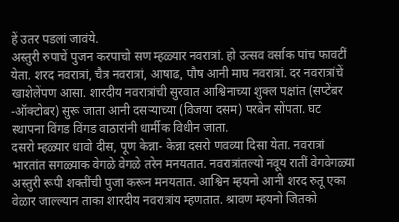हें उतर पडलां जावंये.
अस्तुरी रुपाचें पुजन करपाचो सण म्हळ्यार नवरात्रां. हो उत्सव वर्साक पांच फावटीं येता. शरद नवरात्रां, चैत्र नवरात्रां, आषाढ, पौष आनी माघ नवरात्रां. दर नवरात्रांचें खाशेलेंपण आसा. शारदीय नवरात्रांची सुरवात आश्विनाच्या शुक्ल पक्षांत (सप्टेंबर -ऑक्टोबर) सुरू जाता आनी दसऱ्याच्या (विजया दसम) परबेन सोंपता. घट स्थापना विंगड विंगड वाठारांनी धार्मीक विधीन जाता.
दसरो म्हळ्यार धावो दीस, पूण केन्ना- केन्ना दसरो णवव्या दिसा येता. नवरात्रां भारतांत सगळ्याक वेगळे वेगळे तरेन मनयतात. नवरात्रांतल्यो नवूय रातीं वेगवेगळ्या अस्तुरी रूपी शक्तींची पुजा करून मनयतात. आश्विन म्हयनो आनी शरद रुतू एका वेळार जाल्ल्यान ताका शारदीय नवरात्रांय म्हणतात. श्रावण म्हयनो जितको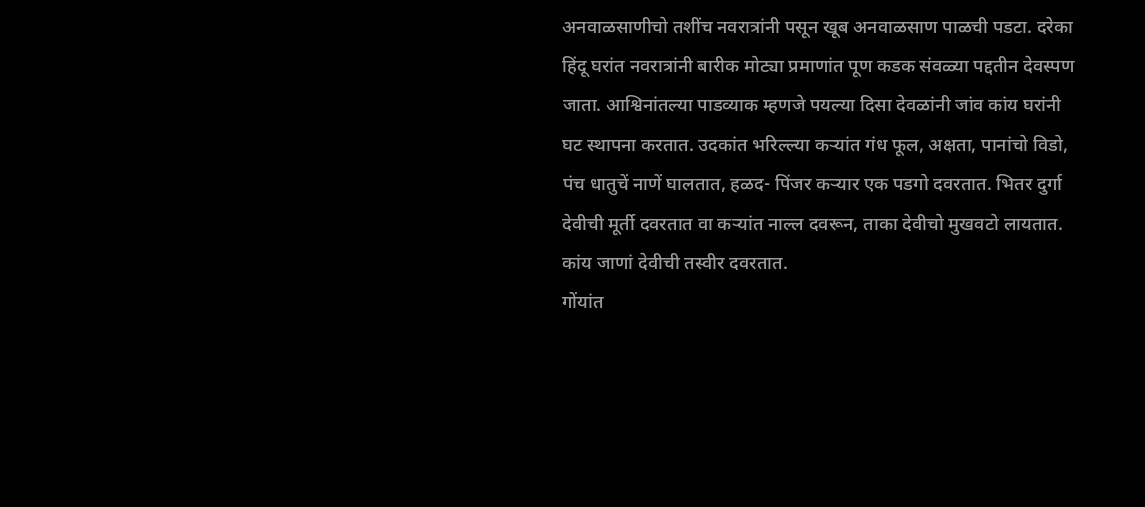अनवाळसाणीचो तशींच नवरात्रांनी पसून खूब अनवाळसाण पाळची पडटा. दरेका हिंदू घरांत नवरात्रांनी बारीक मोट्या प्रमाणांत पूण कडक संवळ्या पद्दतीन देवस्पण जाता. आश्विनांतल्या पाडव्याक म्हणजे पयल्या दिसा देवळांनी जांव कांय घरांनी घट स्थापना करतात. उदकांत भरिल्ल्या कऱ्यांत गंध फूल, अक्षता, पानांचो विडो, पंच धातुचें नाणें घालतात, हळद- पिंजर कऱ्यार एक पडगो दवरतात. भितर दुर्गा देवीची मूर्ती दवरतात वा कऱ्यांत नाल्ल दवरून, ताका देवीचो मुखवटो लायतात. कांय जाणां देवीची तस्वीर दवरतात.
गोंयांत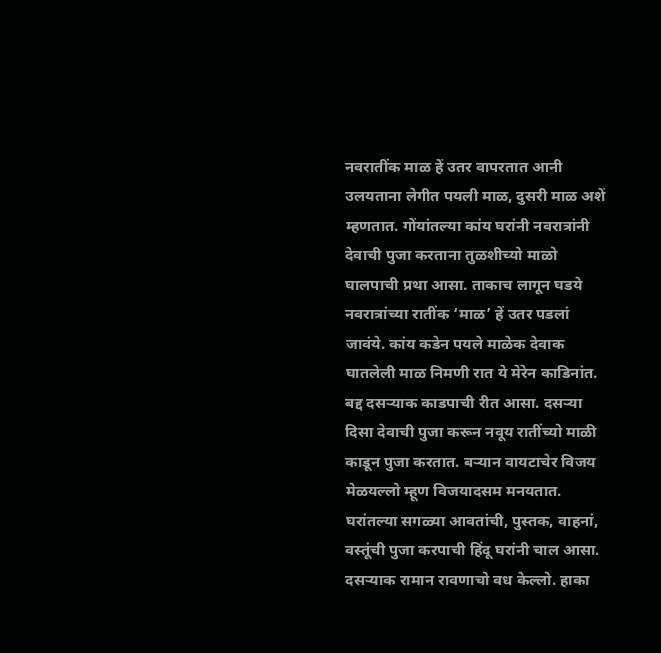नवरातींक माळ हें उतर वापरतात आनी उलयताना लेगीत पयली माळ, दुसरी माळ अशें म्हणतात. गोंयांतल्या कांय घरांनी नवरात्रांनी देवाची पुजा करताना तुळशीच्यो माळो घालपाची प्रथा आसा. ताकाच लागून घडये नवरात्रांच्या रातींक ‘माळ’ हें उतर पडलां जावंये. कांय कडेन पयले माळेक देवाक घातलेली माळ निमणी रात ये मेरेन काडिनांत. बद्द दसऱ्याक काडपाची रीत आसा. दसऱ्या दिसा देवाची पुजा करून नवूय रातींच्यो माळी काडून पुजा करतात. बऱ्यान वायटाचेर विजय मेळयल्लो म्हूण विजयादसम मनयतात. घरांतल्या सगळ्या आवतांची, पुस्तक, वाहनां, वस्तूंची पुजा करपाची हिंदू घरांनी चाल आसा. दसऱ्याक रामान रावणाचो वध केल्लो. हाका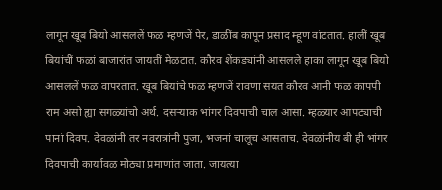लागून खूब बियो आसललें फळ म्हणजें पेर, डाळींब कापून प्रसाद म्हूण वांटतात. हालीं खूब बियांचीं फळां बाजारांत जायतीं मेळटात. कौरव शेंकड्यांनी आसलले हाका लागून खूब बियो आसललें फळ वापरतात. खूब बियांचे फळ म्हणजें रावणा सयत कौरव आनी फळ कापपी राम असो ह्या सगळ्यांचो अर्थ. दसऱ्याक भांगर दिवपाची चाल आसा. म्हळ्यार आपट्याची पानां दिवप. देवळांनी तर नवरात्रांनी पुजा, भजनां चालूच आसताच. देवळांनीय बी ही भांगर दिवपाची कार्यावळ मोठ्या प्रमाणांत जाता. जायत्या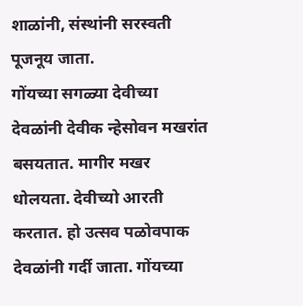शाळांनी, संस्थांनी सरस्वती पूजनूय जाता.
गोंयच्या सगळ्या देवीच्या देवळांनी देवीक न्हेसोवन मखरांत बसयतात. मागीर मखर धोलयता. देवीच्यो आरती करतात. हो उत्सव पळोवपाक देवळांनी गर्दी जाता. गोंयच्या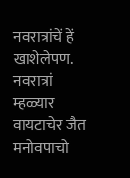नवरात्रांचें हें खाशेलेपण.
नवरात्रां म्हळ्यार वायटाचेर जैत मनोवपाचो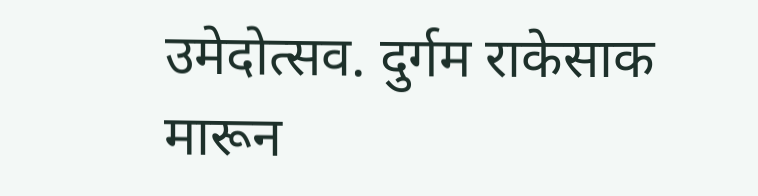उमेदोत्सव. दुर्गम राकेसाक मारून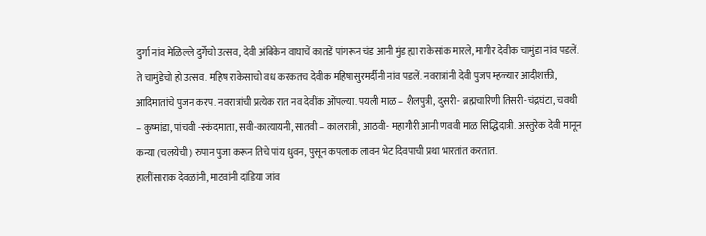दुर्गा नांव मेळिल्ले दुर्गेचो उत्सव, देवी अंबिकेन वाघाचें कातडें पांगरून चंड आनी मुंड ह्या राकेसांक मारले, मागीर देवीक चामुंडा नांव पडलें. ते चामुंडेचो हो उत्सव. महिष राकेसाचो वध करकतच देवीक महिषासुरमर्दीनी नांव पडलें. नवरात्रांनी देवी पुजप म्हळ्यार आदीशक्ती, आदिमातांचे पुजन करप. नवरात्रांची प्रत्येक रात नव देवींक ओंपल्या. पयली माळ – शैलपुत्री, दुसरी- ब्रह्मचारिणी तिसरी-चंद्रघंटा, चवथी – कुष्मांडा, पांचवी -स्कंदमाता, सवी-कात्यायनी, सातवी – कालरात्री, आठवी- महागौरी आनी णववी माळ सिद्धिदात्री. अस्तुरेक देवी मानून कन्या (चलयेची) रुपान पुजा करून तिचे पांय धुवन, पुसून कपलाक लावन भेट दिवपाची प्रथा भारतांत करतात.
हालींसाराक देवळांनी, माटवांनी दांडिया जांव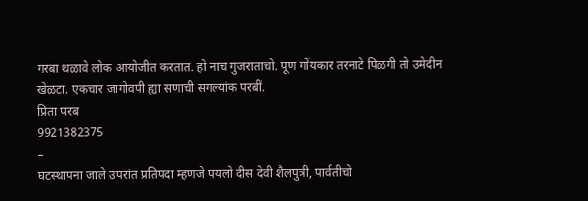गरबा थळावे लोक आयोजीत करतात. हो नाच गुजराताचो. पूण गोंयकार तरनाटे पिळगी तो उमेदीन खेळटा. एकचार जागोवपी ह्या सणाची सगल्यांक परबीं.
प्रिता परब
9921382375
–
घटस्थापना जाले उपरांत प्रतिपदा म्हणजे पयलो दीस देवी शैलपुत्री, पार्वतीचो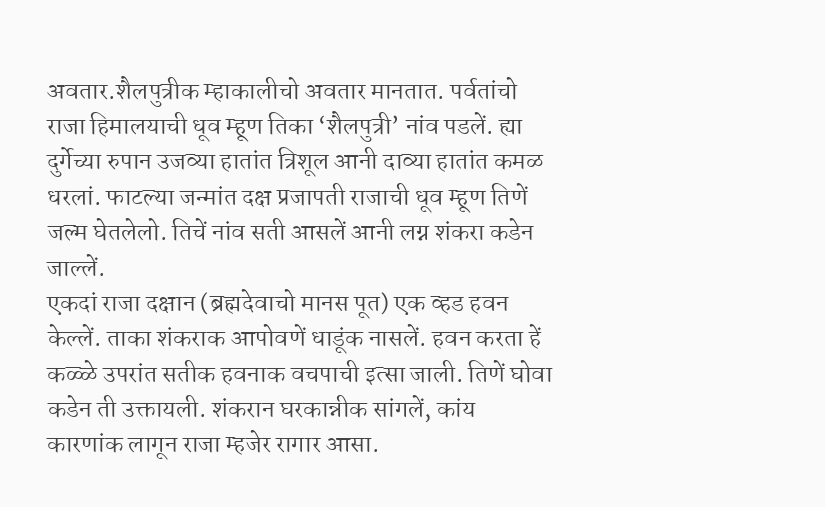अवतार.शैलपुत्रीक म्हाकालीचो अवतार मानतात. पर्वतांचो राजा हिमालयाची धूव म्हूण तिका ‘शैलपुत्री’ नांव पडलें. ह्या दुर्गेच्या रुपान उजव्या हातांत त्रिशूल आनी दाव्या हातांत कमळ धरलां. फाटल्या जन्मांत दक्ष प्रजापती राजाची धूव म्हूण तिणें जल्म घेतलेलो. तिचें नांव सती आसलें आनी लग्न शंकरा कडेन जाल्लें.
एकदां राजा दक्षान (ब्रह्मदेवाचो मानस पूत) एक व्हड हवन केल्लें. ताका शंकराक आपोवणें धाडूंक नासलें. हवन करता हें कळ्ळे उपरांत सतीक हवनाक वचपाची इत्सा जाली. तिणें घोवा कडेन ती उक्तायली. शंकरान घरकान्नीक सांगलें, कांय कारणांक लागून राजा म्हजेर रागार आसा.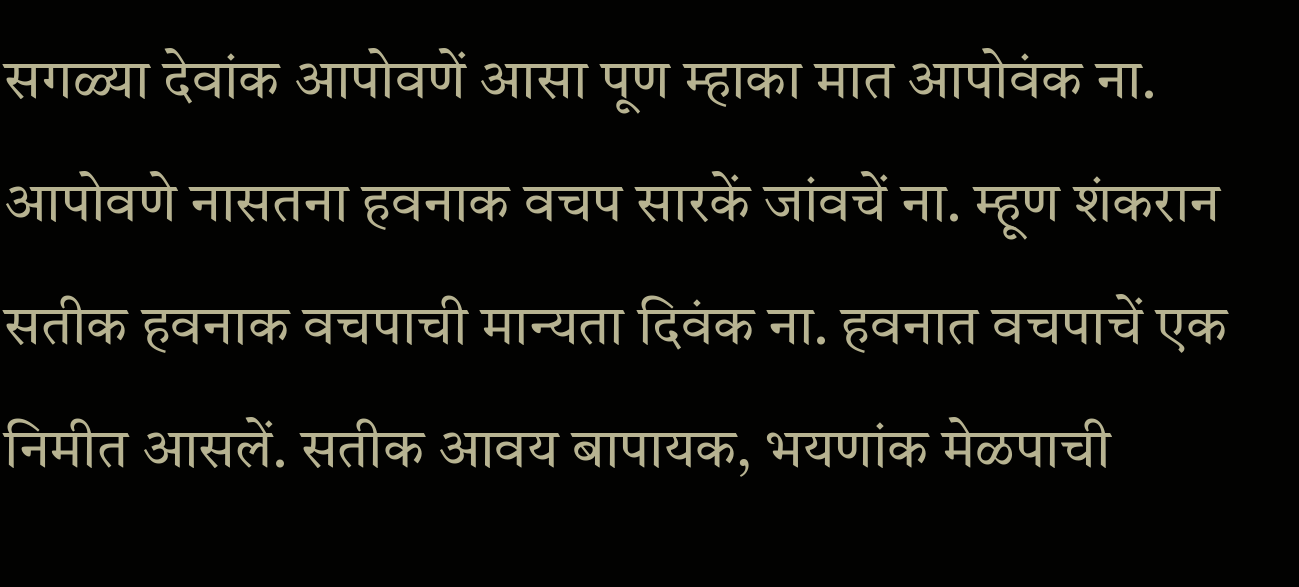सगळ्या देवांक आपोवणें आसा पूण म्हाका मात आपोवंक ना. आपोवणे नासतना हवनाक वचप सारकें जांवचें ना. म्हूण शंकरान सतीक हवनाक वचपाची मान्यता दिवंक ना. हवनात वचपाचें एक निमीत आसलें. सतीक आवय बापायक, भयणांक मेळपाची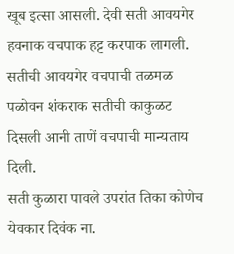खूब इत्सा आसली. देवी सती आवयगेर हवनाक वचपाक हट्ट करपाक लागली. सतीची आवयगेर वचपाची तळमळ पळोवन शंकराक सतीची काकुळट दिसली आनी ताणें वचपाची मान्यताय दिली.
सती कुळारा पावले उपरांत तिका कोणेच येवकार दिवंक ना.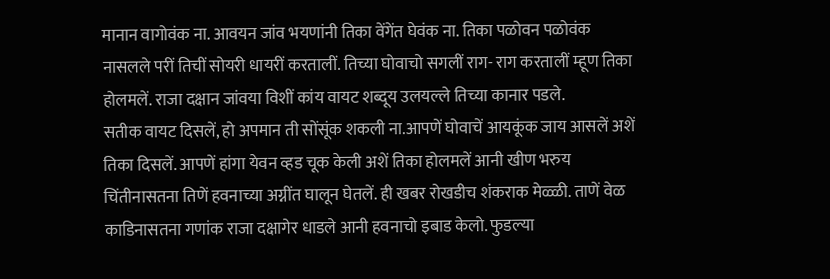मानान वागोवंक ना. आवयन जांव भयणांनी तिका वेंगेंत घेवंक ना. तिका पळोवन पळोवंक नासलले परीं तिचीं सोयरी धायरीं करतालीं. तिच्या घोवाचो सगलीं राग- राग करतालीं म्हूण तिका होलमलें. राजा दक्षान जांवया विशीं कांय वायट शब्दूय उलयल्ले तिच्या कानार पडले.
सतीक वायट दिसलें, हो अपमान ती सोंसूंक शकली ना.आपणें घोवाचें आयकूंक जाय आसलें अशें तिका दिसलें. आपणें हांगा येवन व्हड चूक केली अशें तिका होलमलें आनी खीण भरुय चिंतीनासतना तिणें हवनाच्या अग्नींत घालून घेतलें. ही खबर रोखडीच शंकराक मेळ्ळी. ताणें वेळ काडिनासतना गणांक राजा दक्षागेर धाडले आनी हवनाचो इबाड केलो. फुडल्या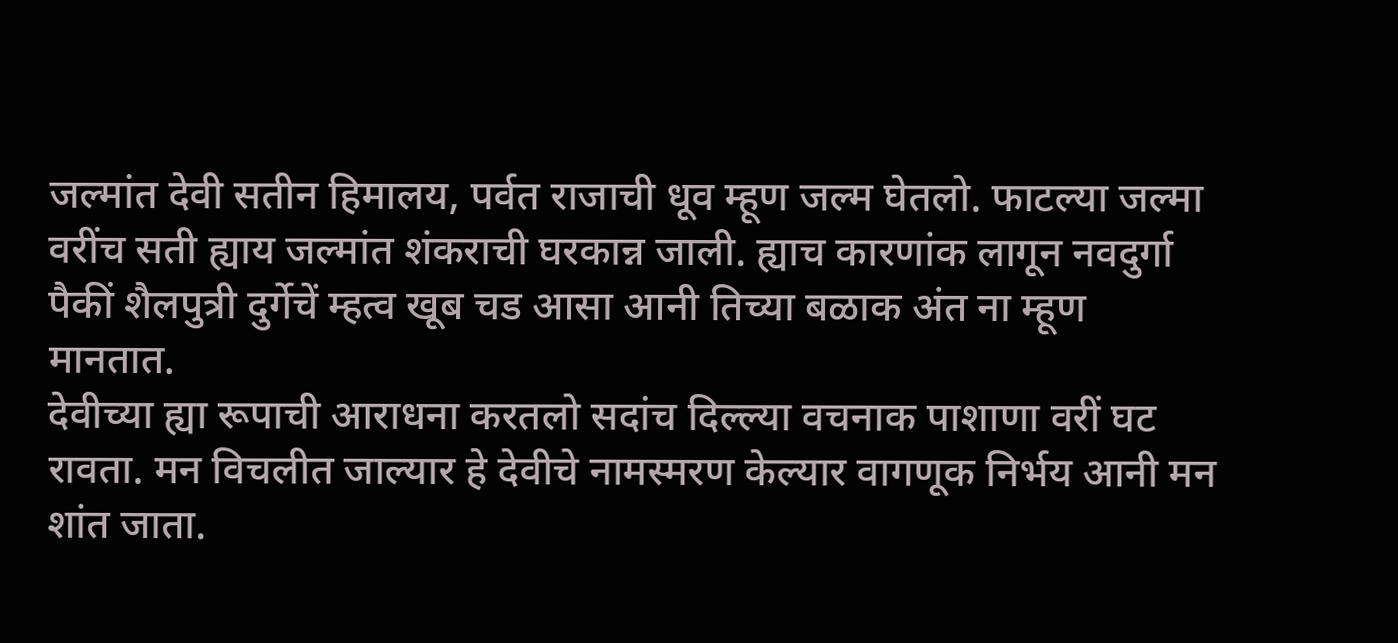जल्मांत देवी सतीन हिमालय, पर्वत राजाची धूव म्हूण जल्म घेतलो. फाटल्या जल्मा वरींच सती ह्याय जल्मांत शंकराची घरकान्न जाली. ह्याच कारणांक लागून नवदुर्गा पैकीं शैलपुत्री दुर्गेचें म्हत्व खूब चड आसा आनी तिच्या बळाक अंत ना म्हूण मानतात.
देवीच्या ह्या रूपाची आराधना करतलो सदांच दिल्ल्या वचनाक पाशाणा वरीं घट रावता. मन विचलीत जाल्यार हे देवीचे नामस्मरण केल्यार वागणूक निर्भय आनी मन शांत जाता.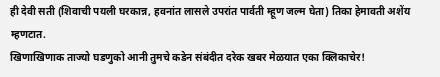ही देवी सती (शिवाची पयली घरकान्न, हवनांत लासले उपरांत पार्वती म्हूण जल्म घेता) तिका हेमावती अशेंय म्हणटात.
खिणाखिणाक ताज्यो घडणुको आनी तुमचे कडेन संबंदीत दरेक खबर मेळयात एका क्लिकाचेर!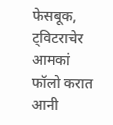फेसबूक, ट्विटराचेर आमकां फॉलो करात आनी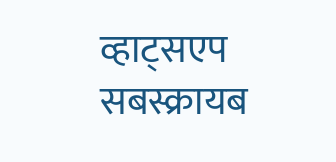व्हाट्सएप सबस्क्रायब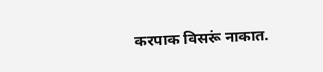करपाक विसरूं नाकात.